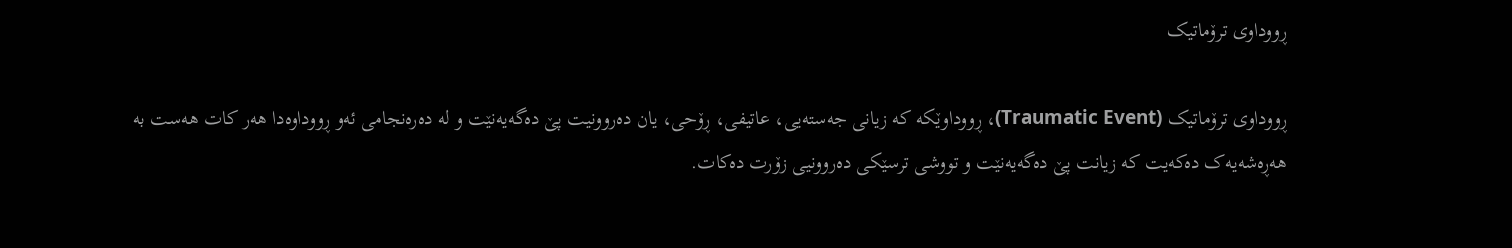ڕووداوی ترۆماتیک

ڕووداوی ترۆماتیک (Traumatic Event)، ڕووداوێکە کە زیانی جەستەیی، عاتیفی، ڕۆحی، یان دەروونیت پێ دەگەیەنێت و لە دەرەنجامی ئەو ڕووداوەدا هەر کات هەست بە هەڕەشەیەک دەکەیت کە زیانت پێ دەگەیەنێت و تووشی ترسێکی دەروونیی زۆرت دەکات.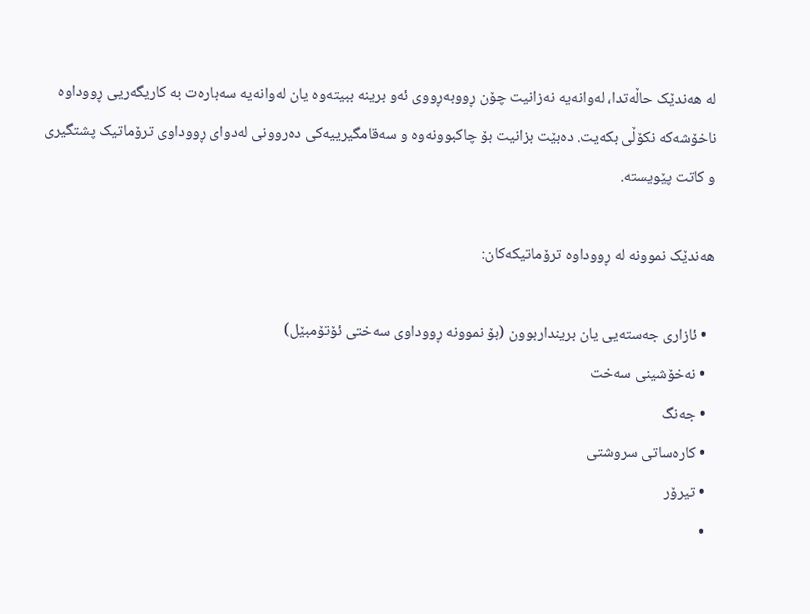لە هەندێک حاڵەتدا، لەوانەیە نەزانیت چۆن ڕووبەڕووی ئەو برینە ببیتەوە یان لەوانەیە سەبارەت بە کاریگەریی ڕووداوە ناخۆشەکە نکۆڵی بکەیت. دەبێت بزانیت بۆ چاکبوونەوە و سەقامگیرییەکی دەروونی لەدوای ڕووداوی ترۆماتیک پشتگیری و کاتت پێویستە.

هەندێک نموونە لە ڕووداوە ترۆماتیکەکان:

  • ئازاری جەستەیی یان برینداربوون (بۆ نموونە ڕووداوی سەختی ئۆتۆمبێل)
  • نەخۆشینی سەخت
  • جەنگ
  • کارەساتی سروشتی
  • تیرۆر
  •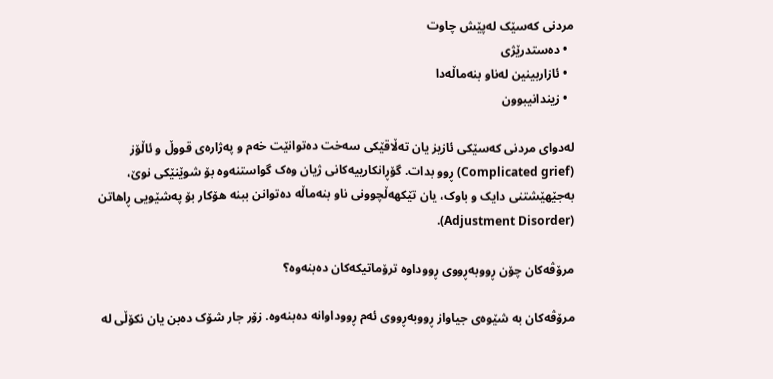مردنی کەسێک لەپێش چاوت
  • دەستدرێژی
  • ئازاربینین لەناو بنەماڵەدا
  • زیندانیبوون

لەدوای مردنی کەسێکی ئازیز یان تەڵاقێکی سەخت دەتوانێت خەم و پەژارەی قووڵ و ئاڵۆز (Complicated grief) ڕوو بدات. گۆڕانکارییەکانی ژیان وەک گواستنەوە بۆ شوێنێکی نوێ، بەجێهێشتنی دایک و باوک، یان تێکهەڵچوونی ناو بنەماڵە دەتوانن ببنە هۆکار بۆ پەشێویی ڕاهاتن (Adjustment Disorder).

مرۆڤەکان چۆن ڕووبەڕووی ڕووداوە ترۆماتیکەکان دەبنەوە؟

مرۆڤەکان بە شێوەی جیاواز ڕووبەڕووی ئەم ڕووداوانە دەبنەوە. زۆر جار شۆک دەبن یان نکۆڵی لە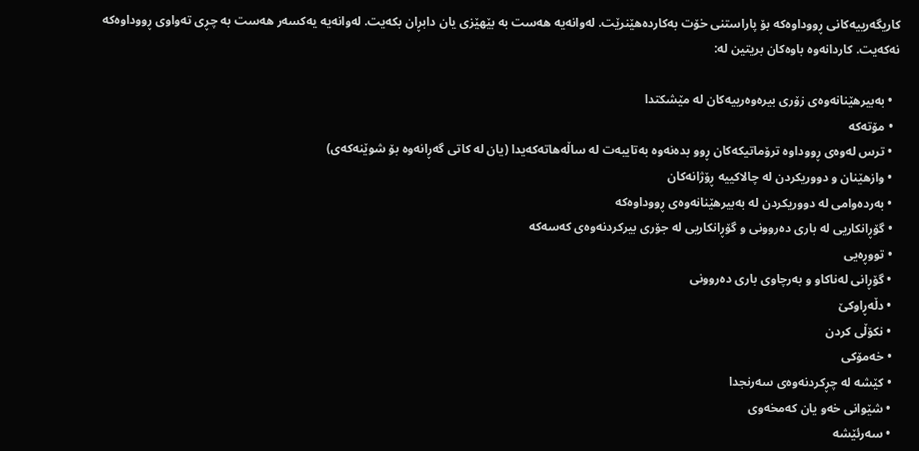کاریگەرییەکانی ڕووداوەکە بۆ پاراستنی خۆت بەکاردەهێنرێت. لەوانەیە هەست بە بێهێزی یان دابڕان بکەیت. لەوانەیە یەکسەر هەست بە چڕی تەواوی ڕووداوەکە نەکەیت. کاردانەوە باوەکان بریتین لە:

  • بەبیرهێنانەوەی زۆری بیرەوەرییەکان لە مێشکتدا
  • مۆتەکە
  • ترس لەوەی ڕووداوە ترۆماتیکەکان ڕوو بدەنەوە بەتایبەت لە ساڵەهاتەکەیدا (یان لە کاتی گەڕانەوە بۆ شوێنەکەی)
  • وازهێنان و دووریکردن لە چالاکییە ڕۆژانەکان
  • بەردەوامی لە دووریکردن لە بەبیرهێنانەوەی ڕووداوەکە
  • گۆڕانکاریی لە باری دەروونی و گۆڕانکاریی لە جۆری بیرکردنەوەی کەسەکە
  • تووڕەیی
  • گۆڕانی لەناکاو و بەرچاوی باری دەروونی
  • دڵەڕاوکێ
  • نکۆڵی کردن
  • خەمۆکی
  • کێشە لە چڕکردنەوەی سەرنجدا
  • شێوانی خەو یان کەمخەوی
  • سەرئێشە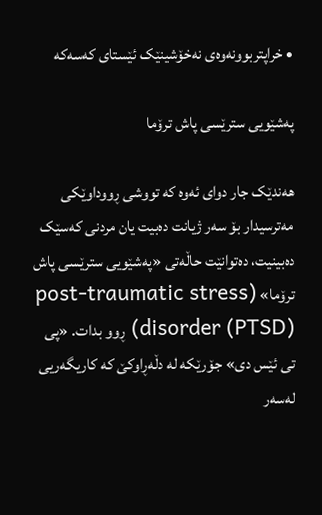• خراپتربوونەوەی نەخۆشینێک ئێستای کەسەکە

پەشێویی سترێسی پاش ترۆما

هەندێک جار دوای ئەوە کە تووشی ڕووداوێکی مەترسیدار بۆ سەر ژیانت دەبیت یان مردنی کەسێک دەبینیت، دەتوانێت حاڵەتی «پەشێویی سترێسی پاش ترۆما» (post-traumatic stress disorder (PTSD)) ڕوو بدات. «پی تی ئێس دی» جۆرێکە لە دڵەڕاوکێ کە کاریگەریی لەسەر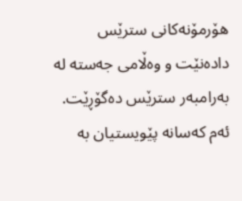هۆرمۆنەکانی سترێس دادەنێت و وەڵامی جەستە لە بەرامبەر سترێس دەگۆڕێت. ئەم کەسانە پێویستیان بە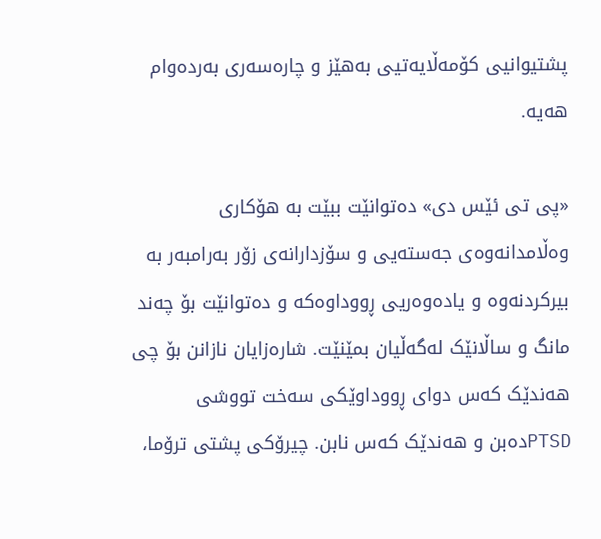پشتیوانیی کۆمەڵایەتیی بەهێز و چارەسەری بەردەوام هەیە.

«پی تی ئێس دی» دەتوانێت ببێت بە هۆکاری وەڵامدانەوەی جەستەیی و سۆزدارانەی زۆر بەرامبەر بە بیرکردنەوە و یادەوەریی ڕووداوەکە و دەتوانێت بۆ چەند مانگ و ساڵانێک لەگەڵیان بمێنێت. شارەزایان نازانن بۆ چی هەندێک کەس دوای ڕووداوێکی سەخت تووشی PTSDدەبن و هەندێک کەس نابن. چیرۆکی پشتی ترۆما،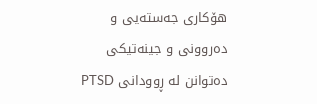هۆکاری جەستەیی و دەروونی و جینەتیکی دەتوانن لە ڕوودانی PTSD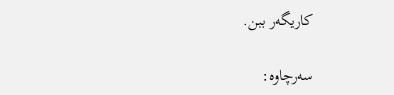کاریگەر ببن.

سەرچاوە: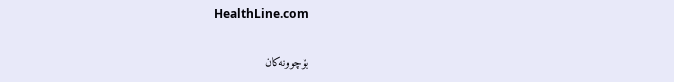HealthLine.com

بۆچوونەکان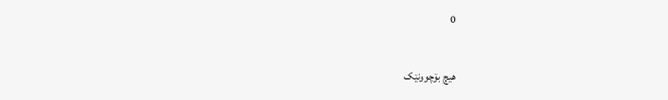0

هیچ بۆچوونێک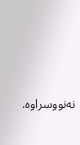نەنووسراوە.